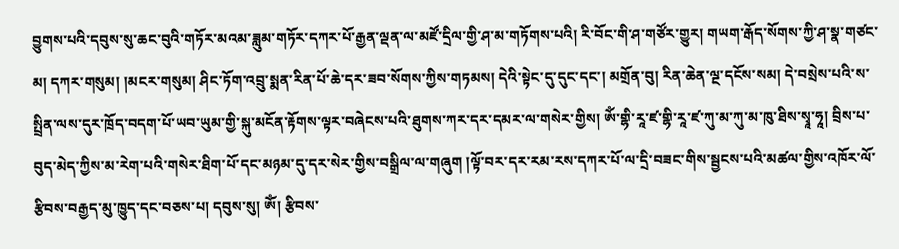བྱུགས་པའི་དབུས་སུ་ཆང་བུའི་གཏོར་མའམ་ཟླུམ་གཏོར་དཀར་པོ་རྒྱན་ལྡན་ལ་མཛོ་དྲིལ་གྱི་ཤ་མ་གཏོགས་པའི། རི་བོང་གི་ཤ་གཙོར་གྱུར། གཡག་རྒོད་སོགས་ཀྱི་ཤ་སྣ་གཙང་མ། དཀར་གསུམ། །མངར་གསུམ། ཤིང་ཏོག་འབྲུ་སྨན་རིན་པོ་ཆེ་དར་ཟབ་སོགས་ཀྱིས་གཏམས། དེའི་སྟེང་དུ་དུང་དང་། མགྲོན་བུ། རིན་ཆེན་ལྔ་དངོས་སམ། དེ་བསྲེས་པའི་ས་སྤྲིན་ལས་དུར་ཁྲོད་བདག་པོ་ཡབ་ཡུམ་གྱི་སྐུ་མངོན་རྟོགས་ལྟར་བཞེངས་པའི་ཐུགས་ཀར་དར་དམར་ལ་གསེར་གྱིས། ཨོཾ་གྷི་རཱ་ཛ་གྷི་རཱ་ཛ་ཀུ་མ་ཀུ་མ་ཁུ་ཐིས་སྭཱ་ཧཱ། བྲིས་པ་བུད་མེད་ཀྱིས་མ་རེག་པའི་གསེར་ཐིག་པོ་དང་མཉམ་དུ་དར་སེར་གྱིས་བསྒྲིལ་ལ་གཞུག །ལྟོ་བར་དར་རམ་རས་དཀར་པོ་ལ་དྲི་བཟང་གིས་སྦྱངས་པའི་མཚལ་གྱིས་འཁོར་ལོ་རྩིབས་བརྒྱད་མུ་ཁྱུད་དང་བཅས་པ། དབུས་སུ། ཨོཾ། རྩིབས་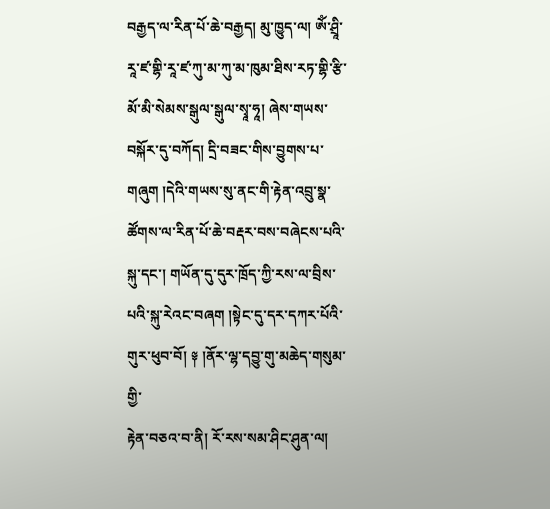བརྒྱད་ལ་རིན་པོ་ཆེ་བརྒྱད། མུ་ཁྱུད་ལ། ཨོཾ་ཤྲཱི་རཱ་ཛ་གྷི་རཱ་ཛ་ཀུ་མ་ཀུ་མ་ཁུམ་ཐིས་རཏ་གྷི་རྩི་མོ་མི་སེམས་སྒུལ་སྒུལ་སྭཱ་ཧཱ། ཞེས་གཡས་བསྐོར་དུ་བཀོད། དྲི་བཟང་གིས་བྱུགས་པ་གཞུག །དེའི་གཡས་སུ་ནང་གི་རྟེན་འབྲུ་སྣ་ཚོགས་ལ་རིན་པོ་ཆེ་བརྡར་བས་བཞེངས་པའི་སྐུ་དང་། གཡོན་དུ་དུར་ཁྲོད་ཀྱི་རས་ལ་བྲིས་པའི་སྐུ་རེའང་བཞག །སྟེང་དུ་དར་དཀར་པོའི་གུར་ཕུབ་བོ། ༈ །ནོར་ལྷ་དབྱུ་གུ་མཆེད་གསུམ་གྱི་
རྟེན་བཅའ་བ་ནི། རོ་རས་སམ་ཤིང་ཤུན་ལ།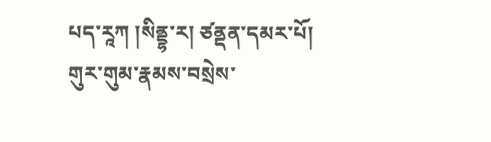པད་རཱཀ །སིནྡྷ་ར། ཙནྡན་དམར་པོ། གུར་གུམ་རྣམས་བསྲེས་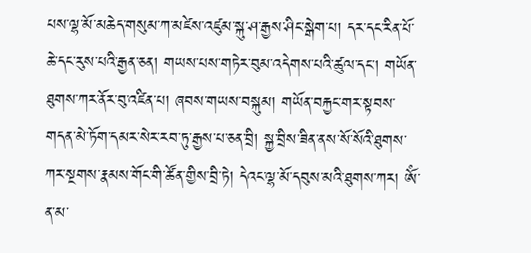པས་ལྷ་མོ་མཆེད་གསུམ་ཀ་མཛེས་འཛུམ་སྐུ་ཤ་རྒྱས་ཤིང་སྒེག་པ། དར་དང་རིན་པོ་ཆེ་དང་རུས་པའི་རྒྱན་ཅན། གཡས་པས་གཏེར་བུམ་འདེགས་པའི་ཚུལ་དང་། གཡོན་ཐུགས་ཀར་ནོར་བུ་འཛིན་པ། ཞབས་གཡས་བསྐུམ། གཡོན་བརྐྱང་གར་སྟབས་གདན་མེ་ཏོག་དམར་སེར་རབ་ཏུ་རྒྱས་པ་ཅན་བྲི། སྐྱ་བྲིས་ཟིན་ནས་སོ་སོའི་ཐུགས་ཀར་སྔགས་རྣམས་གོང་གི་ཚོན་གྱིས་བྲི་ཏེ། དེའང་ལྷ་མོ་དབུས་མའི་ཐུགས་ཀར། ཨོཾ་ན་མ་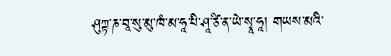ཤུཀྟ་ཎ་བཱ་སུ་མུ་ཁཾ་མ་ཧཱ་པི་ཤཱ་ཙི་ན་ཡེ་སྭཱ་ཧཱ། གཡས་མའི་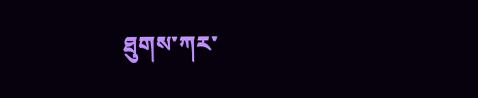ཐུགས་ཀར་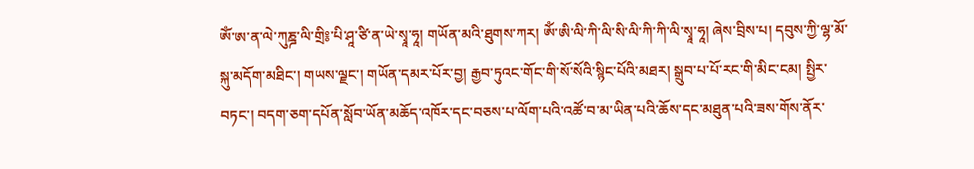ཨོཾ་ཨ་ན་ལེ་ཀུཎྜ་ལི་གྲི༔་པི་ཤཱ་ཙི་ན་ཡེ་སྭཱ་ཧཱ། གཡོན་མའི་ཐུགས་ཀར། ཨོཾ་ཨི་ལི་ཀི་ལི་སི་ལི་ཀི་ཀི་ལི་སྭཱ་ཧཱ། ཞེས་བྲིས་པ། དབུས་ཀྱི་ལྷ་མོ་སྐུ་མདོག་མཐིང་། གཡས་ལྗང་། གཡོན་དམར་པོར་བྱ། རྒྱབ་ཏུའང་གོང་གི་སོ་སོའི་སྙིང་པོའི་མཐར། སྒྲུབ་པ་པོ་རང་གི་མིང་ངམ། སྤྱིར་བཏང་། བདག་ཅག་དཔོན་སློབ་ཡོན་མཆོད་འཁོར་དང་བཅས་པ་ལོག་པའི་འཚོ་བ་མ་ཡིན་པའི་ཆོས་དང་མཐུན་པའི་ཟས་གོས་ནོར་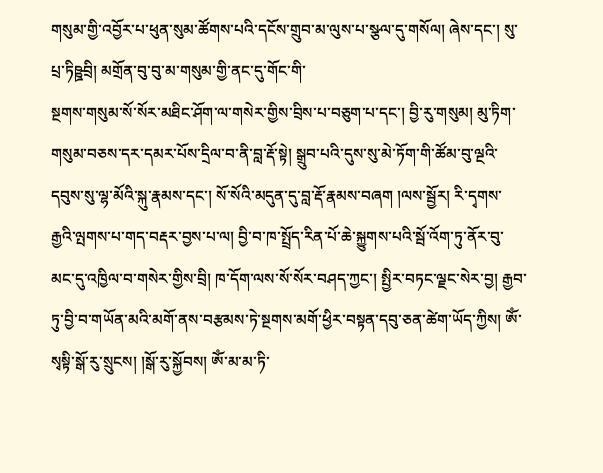གསུམ་གྱི་འབྱོར་པ་ཕུན་སུམ་ཚོགས་པའི་དངོས་གྲུབ་མ་ལུས་པ་སྩལ་དུ་གསོལ། ཞེས་དང་། སུ་པྲ་ཏིཥྛབྲི། མགྲོན་བུ་བུ་མ་གསུམ་གྱི་ནང་དུ་གོང་གི་
སྔགས་གསུམ་སོ་སོར་མཐིང་ཤོག་ལ་གསེར་གྱིས་བྲིས་པ་བཅུག་པ་དང་། བྱི་རུ་གསུམ། མུ་ཏིག་གསུམ་བཅས་དར་དམར་པོས་དྲིལ་བ་ནི་བླ་རྡོ་སྟེ། སྒྲུབ་པའི་དུས་སུ་མེ་ཏོག་གི་ཚོམ་བུ་ལྔའི་དབུས་སུ་ལྷ་མོའི་སྐུ་རྣམས་དང་། སོ་སོའི་མདུན་དུ་བླ་རྡོ་རྣམས་བཞག །ལས་སྦྱོར། རི་དྭགས་རྒྱའི་ལྤགས་པ་གད་བརྡར་བྱས་པ་ལ། བྱི་བ་ཁ་སྤྲོད་རིན་པོ་ཆེ་སྐྱུགས་པའི་སྦོ་འོག་ཏུ་ནོར་བུ་མང་དུ་འཁྱིལ་བ་གསེར་གྱིས་བྲི། ཁ་དོག་ལས་སོ་སོར་བཤད་ཀྱང་། སྤྱིར་བཏང་ལྗང་སེར་བྱ། རྒྱབ་ཏུ་བྱི་བ་གཡོན་མའི་མགོ་ནས་བརྩམས་ཏེ་སྔགས་མགོ་ཕྱིར་བསྟན་དབུ་ཅན་ཚེག་ཡོད་ཀྱིས། ཨོཾ་སྭསྟི་སྒོ་རུ་སྲུངས། །སྒོ་རུ་སྐྱོབས། ཨོཾ་མ་མ་ཏི་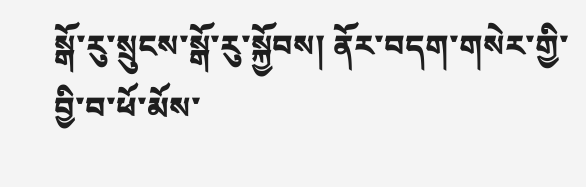སྒོ་རུ་སྲུངས་སྒོ་རུ་སྐྱོབས། ནོར་བདག་གསེར་གྱི་བྱི་བ་ཕོ་མོས་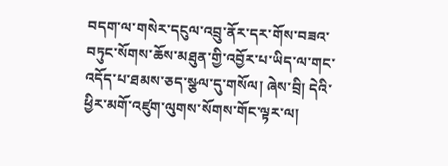བདག་ལ་གསེར་དངུལ་འབྲུ་ནོར་དར་གོས་བཟའ་བཏུང་སོགས་ཆོས་མཐུན་གྱི་འབྱོར་པ་ཡིད་ལ་གང་འདོད་པ་ཐམས་ཅད་སྩལ་དུ་གསོལ། ཞེས་བྲི། དེའི་ཕྱིར་མགོ་འཛུག་ལུགས་སོགས་གོང་ལྟར་ལ།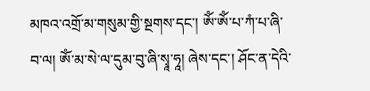མཁའ་འགྲོ་མ་གསུམ་གྱི་སྔགས་དང་། ཨོཾ་ཨོཾ་པ་ཀཾ་པ་ཞི་བ་ལ། ཨོཾ་མ་སེ་ལ་དུམ་བུ་ཞི་སྭཱ་ཧཱ། ཞེས་དང་། ཤོང་ན་དེའི་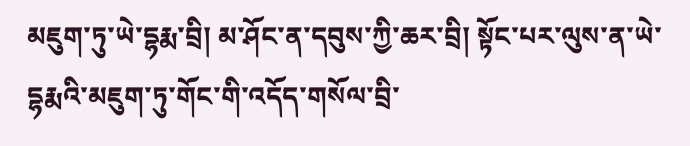མཇུག་ཏུ་ཡེ་དྷརྨ་བྲི། མ་ཤོང་ན་དབུས་ཀྱི་ཆར་བྲི། སྟོང་པར་ལུས་ན་ཡེ་དྷརྨའི་མཇུག་ཏུ་གོང་གི་འདོད་གསོལ་བྲི་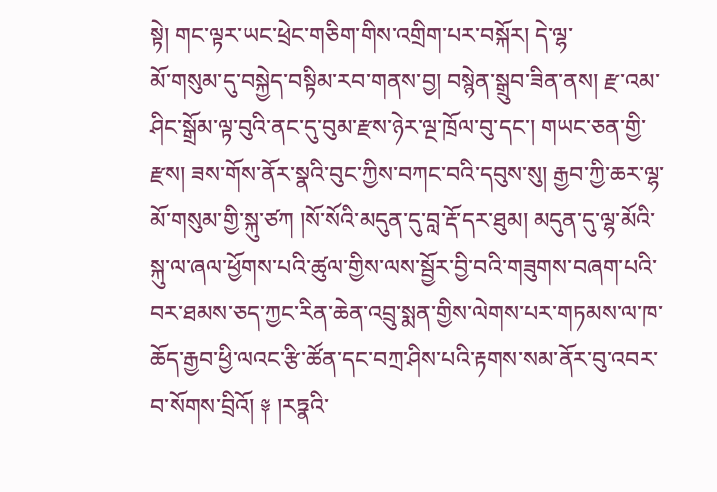སྟེ། གང་ལྟར་ཡང་ཕྲེང་གཅིག་གིས་འགྲིག་པར་བསྐོར། དེ་ལྷ་
མོ་གསུམ་དུ་བསྐྱེད་བསྟིམ་རབ་གནས་བྱ། བསྙེན་སྒྲུབ་ཟིན་ནས། རྫ་འམ་ཤིང་སྒྲོམ་ལྟ་བུའི་ནང་དུ་བུམ་རྫས་ཉེར་ལྔ་ཁྲོལ་བུ་དང་། གཡང་ཅན་གྱི་རྫས། ཟས་གོས་ནོར་སྣའི་བུང་ཀྱིས་བཀང་བའི་དབུས་སུ། རྒྱབ་ཀྱི་ཆར་ལྷ་མོ་གསུམ་གྱི་སྐུ་ཙཀ །སོ་སོའི་མདུན་དུ་བླ་རྡོ་དར་ཐུམ། མདུན་དུ་ལྷ་མོའི་སྐུ་ལ་ཞལ་ཕྱོགས་པའི་ཚུལ་གྱིས་ལས་སྦྱོར་བྱི་བའི་གཟུགས་བཞག་པའི་བར་ཐམས་ཅད་ཀྱང་རིན་ཆེན་འབྲུ་སྨན་གྱིས་ལེགས་པར་གཏམས་ལ་ཁ་ཆོད་རྒྱབ་ཕྱི་ལའང་རྩི་ཚོན་དང་བཀྲ་ཤིས་པའི་རྟགས་སམ་ནོར་བུ་འབར་བ་སོགས་བྲིའོ། ༈ །རཏྣའི་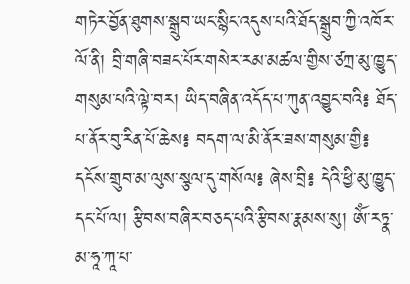གཏེར་བྱོན་ཐུགས་སྒྲུབ་ཡང་སྙིང་འདུས་པའི་ཐོད་སྒྲུབ་ཀྱི་འཁོར་ལོ་ནི། བྲི་གཞི་བཟང་པོར་གསེར་རམ་མཚལ་གྱིས་ཙཀྲ་མུ་ཁྱུད་གསུམ་པའི་ལྟེ་བར། ཡིད་བཞིན་འདོད་པ་ཀུན་འབྱུང་བའི༔ ཐོད་པ་ནོར་བུ་རིན་པོ་ཆེས༔ བདག་ལ་མི་ནོར་ཟས་གསུམ་གྱི༔ དངོས་གྲུབ་མ་ལུས་སྩལ་དུ་གསོལ༔ ཞེས་བྲི༔ དེའི་ཕྱི་མུ་ཁྱུད་དང་པོ་ལ། རྩིབས་བཞིར་བཅད་པའི་རྩིབས་རྣམས་སུ། ཨོཾ་རཏྣ་མ་ཧཱ་ཀཱ་པ་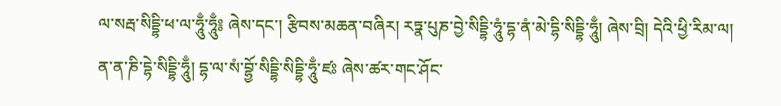ལ་སརྦ་སིདྡྷི་ཕ་ལ་ཧཱུྃ་ཧཱུྃ༔ ཞེས་དང་། རྩིབས་མཆན་བཞིར། རཏྣ་པུཎ་བྱེ་སིདྡྷི་ཧཱུཾ་དྷ་ནཾ་མེ་དྷི་སིདྡྷི་ཧཱུྃ། ཞེས་བྲི། དེའི་ཕྱི་རིམ་ལ། ན་ན་ཎི་དྷེ་སིདྡྷི་ཧཱུྃ། དྷ་ལ་སཾ་བྷྱོ་སིདྡྷི་སིདྡྷི་ཧཱུྃ་ཛཿ ཞེས་ཚར་གང་ཤོང་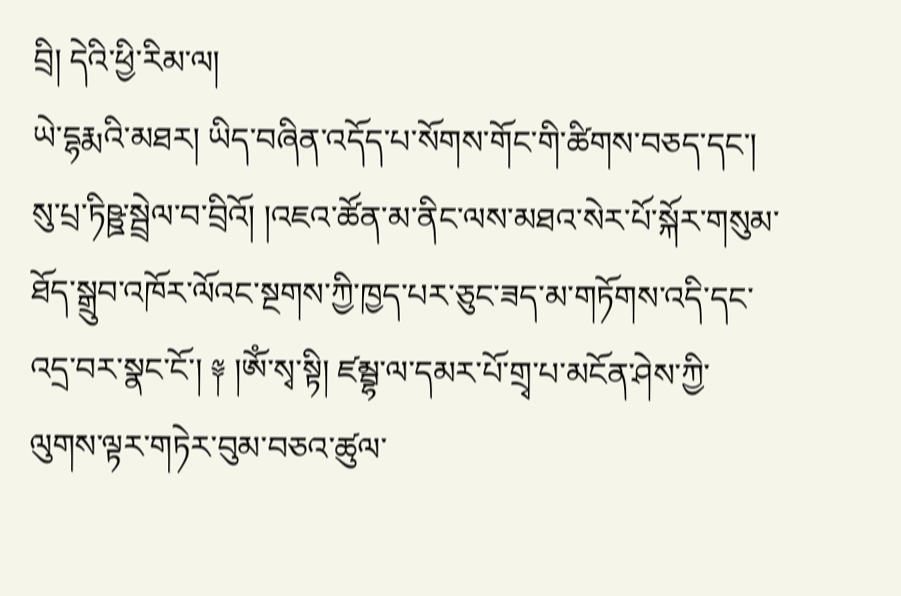བྲི། དེའི་ཕྱི་རིམ་ལ།
ཡེ་དྷརྨའི་མཐར། ཡིད་བཞིན་འདོད་པ་སོགས་གོང་གི་ཚིགས་བཅད་དང་། སུ་པྲ་ཏིཥྛ་སྦྲེལ་བ་བྲིའོ། །འཇའ་ཚོན་མ་ནིང་ལས་མཐའ་སེར་པོ་སྐོར་གསུམ་ཐོད་སྒྲུབ་འཁོར་ལོའང་སྔགས་ཀྱི་ཁྱད་པར་ཅུང་ཟད་མ་གཏོགས་འདི་དང་འདྲ་བར་སྣང་ངོ་། ༈ །ཨོཾ་སྭ་སྟི། ཛམྦྷ་ལ་དམར་པོ་གྲྭ་པ་མངོན་ཤེས་ཀྱི་ལུགས་ལྟར་གཏེར་བུམ་བཅའ་ཚུལ་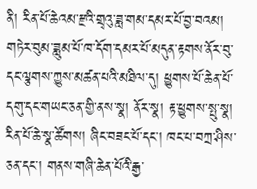ནི། རིན་པོ་ཆེའམ་རྫའི་གྲྭའུ་ཟླ་གམ་དམར་པོ་བྱ་བའམ། གཏེར་བུམ་ཟླུམ་པོ་ཁ་དོག་དམར་པོ་མདུན་རྟགས་ནོར་བུ་དང་ལྕགས་ཀྱུས་མཚན་པའི་མཐིལ་དུ། ཕྱུགས་པོ་ཆེན་པོ་དགུ་དང་གཡང་ཅན་གྱི་ནས་སྣ། ནོར་སྣ། རྟ་ཕྱུགས་སྤུ་སྣ། རིན་པོ་ཆེ་སྣ་ཚོགས། ཞིང་བཟང་པོ་དང་། ཁང་པ་བཀྲ་ཤིས་ཅན་དང་། གནས་གཞི་ཆེན་པོའི་རྒྱ་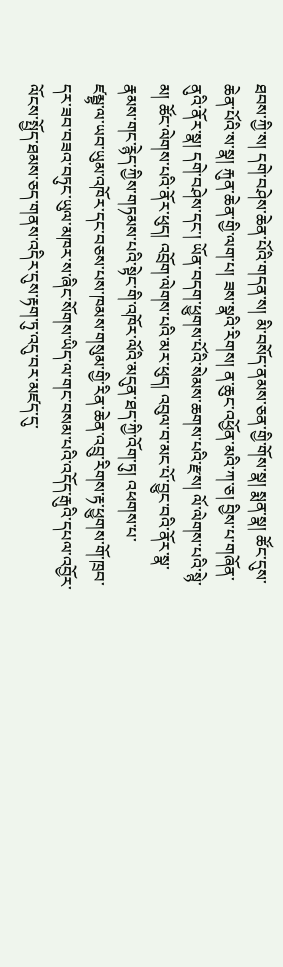ཐབས་ཀྱི་ས། དགེ་བཤེས་ཆེན་པོའི་གདན་ས། མི་བསོད་ནམས་ཅན་གྱི་གོས་སྣ། སྨན་སྣ། ཚོང་དུས་ཆེན་པོའི་ས་སྣ། རྐུན་ཆེན་གྱི་ལག་པ། ཟས་སྣའི་རིགས། ན་ཆུང་འཕྱོན་མའི་ཀ་ཅ། བྱིས་པ་གཞོན་ནུའི་ནོར་སྣ། དགེ་བཤེས་དང་། ཡོན་བདག་ཕྱུགས་པོའི་སེམས་ཆགས་པའི་རྫས། ལོ་ལེགས་པའི་སྙེ་མ། ཚོང་ལེགས་པའི་ནོར་ཕུད། འབྲོག་ལེགས་པའི་མར་ཕུད། འབུལ་བ་མང་པོ་བྱུང་བའི་ནོར་སྣ་རྣམས་གང་རྙེད་ཀྱིས་གཏམས་པའི་སྟེང་གི་འཁོར་ལོའི་མདུན་ཐད་ཀྱི་འོག་ཏུ། འཕགས་པ་
ཛམྦྷ་ལ་ཡབ་ཡུམ་འཁོར་དང་བཅས་པས་ཁམས་གསུམ་གྱི་རིན་ཆེན་འབྲུ་རིགས་རྟ་ཕྱུགས་གོ་ཁྲབ་དར་ཟབ་བཟའ་བཏུང་ཡུལ་མཁར་ས་ཞིང་སོགས་ཡིད་ལ་གང་བསམ་པའི་འདོད་རྒུའི་དཔལ་འབྱོར་ལོངས་སྤྱོད་ཐམས་ཅད་གནས་འདིར་དུས་རྟག་ཏུ་འདུ་བར་མཛད་དུ་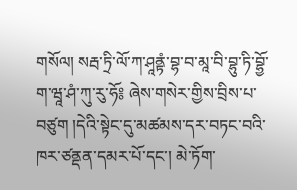གསོལ། སརྦ་ཏྲི་ལོ་ཀ་ཤཱནྟཾ་བྷ་བ་མཱ་བི་བྷུ་ཏི་བྷྱོ་ག་ཝཱ་ཤཾ་ཀུ་རུ་ཧོ༔ ཞེས་གསེར་གྱིས་བྲིས་པ་བཙུག །དེའི་སྟེང་དུ་མཚམས་དར་བཏང་བའི་ཁར་ཙནྡན་དམར་པོ་དང་། མེ་ཏོག་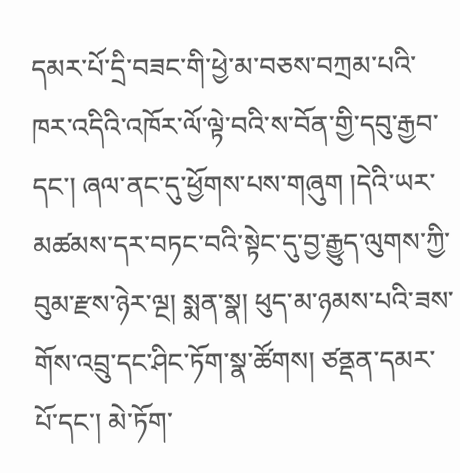དམར་པོ་དྲི་བཟང་གི་ཕྱེ་མ་བཅས་བཀྲམ་པའི་ཁར་འདིའི་འཁོར་ལོ་ལྟེ་བའི་ས་བོན་གྱི་དབུ་རྒྱབ་དང་། ཞལ་ནང་དུ་ཕྱོགས་པས་གཞུག །དེའི་ཡར་མཚམས་དར་བཏང་བའི་སྟེང་དུ་བྱ་རྒྱུད་ལུགས་ཀྱི་བུམ་རྫས་ཉེར་ལྔ། སྨན་སྣ། ཕུད་མ་ཉམས་པའི་ཟས་གོས་འབྲུ་དང་ཤིང་ཏོག་སྣ་ཚོགས། ཙནྡན་དམར་པོ་དང་། མེ་ཏོག་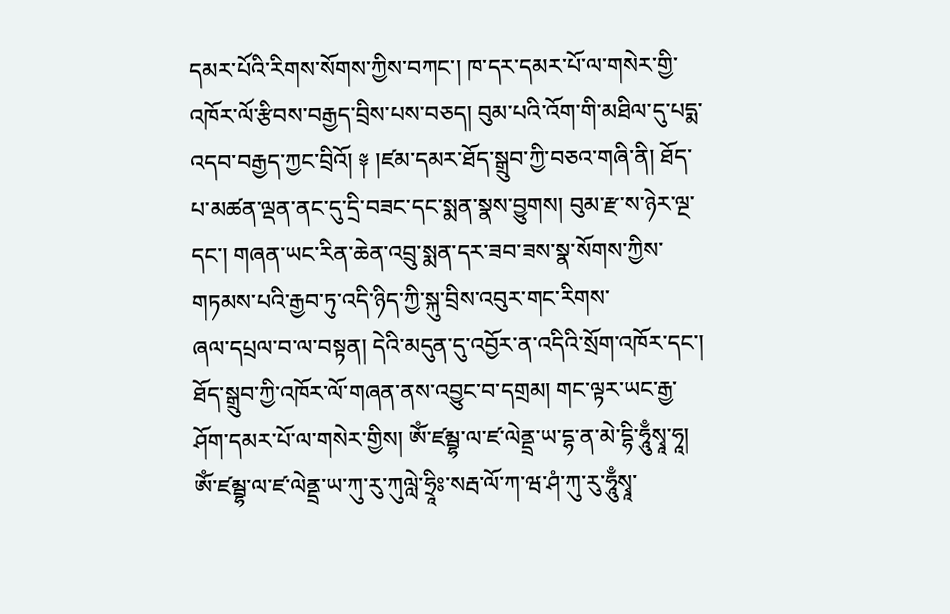དམར་པོའི་རིགས་སོགས་ཀྱིས་བཀང་། ཁ་དར་དམར་པོ་ལ་གསེར་གྱི་འཁོར་ལོ་རྩིབས་བརྒྱད་བྲིས་པས་བཅད། བུམ་པའི་འོག་གི་མཐིལ་དུ་པདྨ་འདབ་བརྒྱད་ཀྱང་བྲིའོ། ༈ །ཛམ་དམར་ཐོད་སྒྲུབ་ཀྱི་བཅའ་གཞི་ནི། ཐོད་པ་མཚན་ལྡན་ནང་དུ་དྲི་བཟང་དང་སྨན་སྣས་བྱུགས། བུམ་རྫ་ས་ཉེར་ལྔ་དང་། གཞན་ཡང་རིན་ཆེན་འབྲུ་སྨན་དར་ཟབ་ཟས་སྣ་སོགས་ཀྱིས་གཏམས་པའི་རྒྱབ་ཏུ་འདི་ཉིད་ཀྱི་སྐུ་བྲིས་འབུར་གང་རིགས་
ཞལ་དཔྲལ་བ་ལ་བསྟན། དེའི་མདུན་དུ་འབྱོར་ན་འདིའི་སྲོག་འཁོར་དང་། ཐོད་སྒྲུབ་ཀྱི་འཁོར་ལོ་གཞན་ནས་འབྱུང་བ་དགྲམ། གང་ལྟར་ཡང་རྒྱ་ཤོག་དམར་པོ་ལ་གསེར་གྱིས། ཨོཾ་ཛམྦྷ་ལ་ཛ་ལེནྡྲ་ཡ་དྷ་ན་མེ་དྷི་ཧཱུྃསྭཱ་ཧཱ། ཨོཾ་ཛམྦྷ་ལ་ཛ་ལེནྡྲ་ཡ་ཀུ་རུ་ཀུལླེ་ཧྲཱིཿ་སརྦ་ལོ་ཀ་ཝ་ཤཾ་ཀུ་རུ་ཧཱུྃསྭཱ་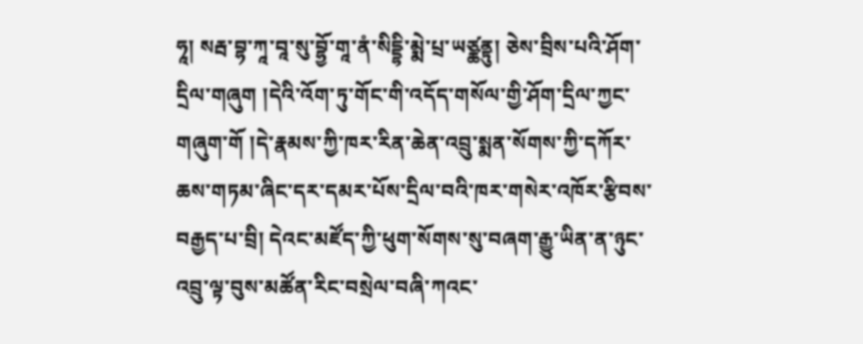ཧཱ། སརྦ་བྷ་ཀཱ་བཱ་སུ་བྷྱོ་གཱ་ནཾ་སིདྡྷི་མྨེ་པྲ་ཡཙྪནྟུ། ཅེས་བྲིས་པའི་ཤོག་དྲིལ་གཞུག །དེའི་འོག་ཏུ་གོང་གི་འདོད་གསོལ་གྱི་ཤོག་དྲིལ་ཀྱང་གཞུག་གོ །དེ་རྣམས་ཀྱི་ཁར་རིན་ཆེན་འབྲུ་སྨན་སོགས་ཀྱི་དཀོར་ཆས་གཏམ་ཞིང་དར་དམར་པོས་དྲིལ་བའི་ཁར་གསེར་འཁོར་རྩིབས་བརྒྱད་པ་བྲི། དེའང་མཛོད་ཀྱི་ཕུག་སོགས་སུ་བཞག་རྒྱུ་ཡིན་ན་ཉུང་འབྲུ་ལྟ་བུས་མཚོན་རིང་བསྲེལ་བཞི་ཀའང་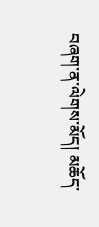བཞག་ན་ལེགས་མོད། མཆོད་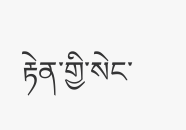རྟེན་གྱི་སེང་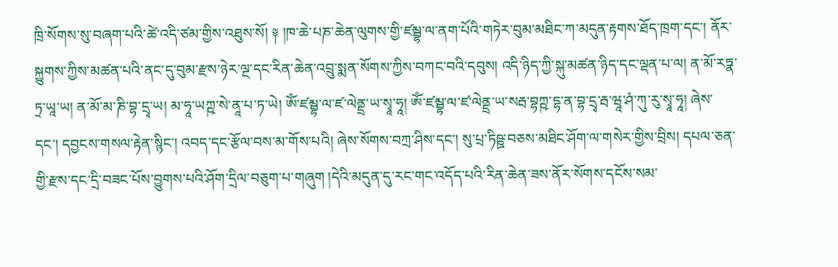ཁྲི་སོགས་སུ་བཞག་པའི་ཚེ་འདི་ཙམ་གྱིས་འཐུས་སོ། ༈ །ཁ་ཆེ་པཎ་ཆེན་ལུགས་གྱི་ཛམྦྷ་ལ་ནག་པོའི་གཏེར་བུམ་མཐིང་ཀ་མདུན་རྟགས་ཐོད་ཁྲག་དང་། ནོར་སྐྱུགས་ཀྱིས་མཚན་པའི་ནང་དུ་བུམ་རྫས་ཉེར་ལྔ་དང་རིན་ཆེན་འབྲུ་སྨན་སོགས་ཀྱིས་བཀང་བའི་དབུས། འདི་ཉིད་ཀྱི་སྐུ་མཚན་ཉིད་དང་ལྡན་པ་ལ། ན་མོ་རཏྣ་ཏྲ་ཡཱ་ཡ། ན་མོ་མ་ཎི་བྷ་དྲྭ་ཡ། མ་ཧཱ་ཡཀྵ་སེ་ནཱ་པ་ཏ་ཡེ། ཨོཾ་ཛམྦྷ་ལ་ཛ་ལེནྡྲ་ཡ་སྭཱ་ཧཱ། ཨོཾ་ཛམྦྷ་ལ་ཛ་ལེནྡྲ་ཡ་སརྦ་བྷཀྵ་དྷ་ན་བྷ་དྲྭ་རྦ་ཝཱ་ཤཾ་ཀུ་རུ་སྭཱ་ཧཱ། ཞེས་
དང་། དབྱངས་གསལ་རྟེན་སྙིང་། འབད་དང་རྩོལ་བས་མ་གོས་པའི། ཞེས་སོགས་བཀྲ་ཤིས་དང་། སུ་པྲ་ཏིཥྛ་བཅས་མཐིང་ཤོག་ལ་གསེར་གྱིས་བྲིས། དཔལ་ཅན་གྱི་རྫས་དང་དྲི་བཟང་པོས་བྱུགས་པའི་ཤོག་དྲིལ་བཅུག་པ་གཞུག །དེའི་མདུན་དུ་རང་གང་འདོད་པའི་རིན་ཆེན་ཟས་ནོར་སོགས་དངོས་སམ་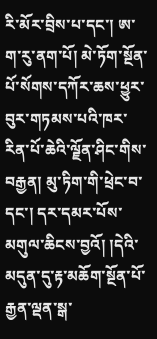རི་མོར་བྲིས་པ་དང་། ཨ་ག་རུ་ནག་པོ། མེ་ཏོག་སྔོན་པོ་སོགས་དཀོར་ཆས་ཕྱུར་བུར་གཏམས་པའི་ཁར་རིན་པོ་ཆེའི་ལྗོན་ཤིང་གིས་བརྒྱན། མུ་ཏིག་གི་ཕྲེང་བ་དང་། དར་དམར་པོས་མགུལ་ཆིངས་བྱའོ། །དེའི་མདུན་དུ་རྟ་མཆོག་སྔོན་པོ་རྒྱན་ལྡན་སྒ་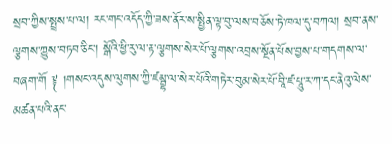སྲབ་ཀྱིས་སྤྲས་པ་ལ། རང་གང་འདོད་ཀྱི་ཟས་ནོར་ས་སྤྱིན་ལྟ་བུ་ལས་བཅོས་ཏེ་ཁལ་དུ་བཀལ། སྲབ་ནས་ལྕགས་ཀྱུས་བཏབ་ཅིང་། སྒོའི་ཕྱི་རུ་ལ་རྟ་ལྕགས་སེར་པོ་ལྕགས་འབྲས་སྔོན་པོས་བྱས་པ་གདགས་ལ་བཞག་གོ ༈ །གསང་འདུས་ལུགས་ཀྱི་ཛམྦྷ་ལ་སེར་པོའི་གཏེར་བུམ་སེར་པོ་བཱི་ཛ་པཱུ་ར་ཀ་དང་ནེའུ་ལེས་མཚན་པའི་ནང་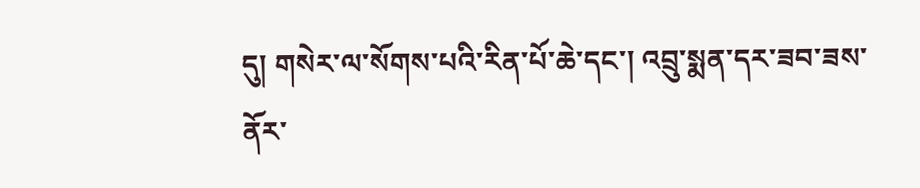དུ། གསེར་ལ་སོགས་པའི་རིན་པོ་ཆེ་དང་། འབྲུ་སྨན་དར་ཟབ་ཟས་ནོར་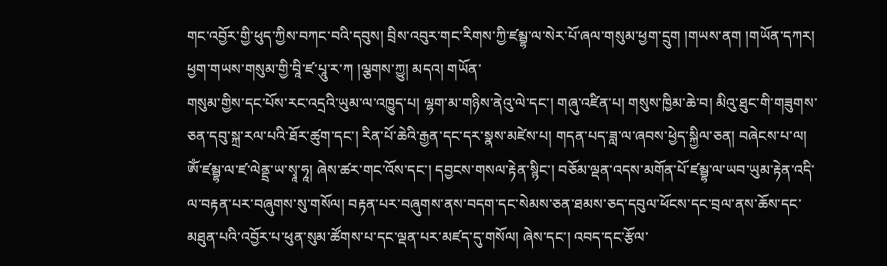གང་འབྱོར་གྱི་ཕུད་ཀྱིས་བཀང་བའི་དབུས། བྲིས་འབུར་གང་རིགས་ཀྱི་ཛམྦྷ་ལ་སེར་པོ་ཞལ་གསུམ་ཕྱག་དྲུག །གཡས་ནག །གཡོན་དཀར། ཕྱག་གཡས་གསུམ་གྱི་བཱི་ཛ་པཱུ་ར་ཀ །ལྕགས་ཀྱུ། མདའ། གཡོན་
གསུམ་གྱིས་དང་པོས་རང་འདྲའི་ཡུམ་ལ་འཁྱུད་པ། ལྷག་མ་གཉིས་ནེའུ་ལེ་དང་། གཞུ་འཛིན་པ། གསུས་ཁྱིམ་ཆེ་བ། མིའུ་ཐུང་གི་གཟུགས་ཅན་དབུ་སྐྲ་རལ་པའི་ཐོར་ཚུག་དང་། རིན་པོ་ཆེའི་རྒྱན་དང་དར་སྣས་མཛེས་པ། གདན་པད་ཟླ་ལ་ཞབས་ཕྱེད་སྐྱིལ་ཅན། བཞེངས་པ་ལ། ཨོཾ་ཛམྦྷ་ལ་ཛ་ལེནྡྲ་ཡ་སྭཱ་ཧཱ། ཞེས་ཚར་གང་འོས་དང་། དབྱངས་གསལ་རྟེན་སྙིང་། བཅོམ་ལྡན་འདས་མགོན་པོ་ཛམྦྷ་ལ་ཡབ་ཡུམ་རྟེན་འདི་ལ་བརྟན་པར་བཞུགས་སུ་གསོལ། བརྟན་པར་བཞུགས་ནས་བདག་དང་སེམས་ཅན་ཐམས་ཅད་དབུལ་ཕོངས་དང་བྲལ་ནས་ཆོས་དང་མཐུན་པའི་འབྱོར་པ་ཕུན་སུམ་ཚོགས་པ་དང་ལྡན་པར་མཛད་དུ་གསོལ། ཞེས་དང་། འབད་དང་རྩོལ་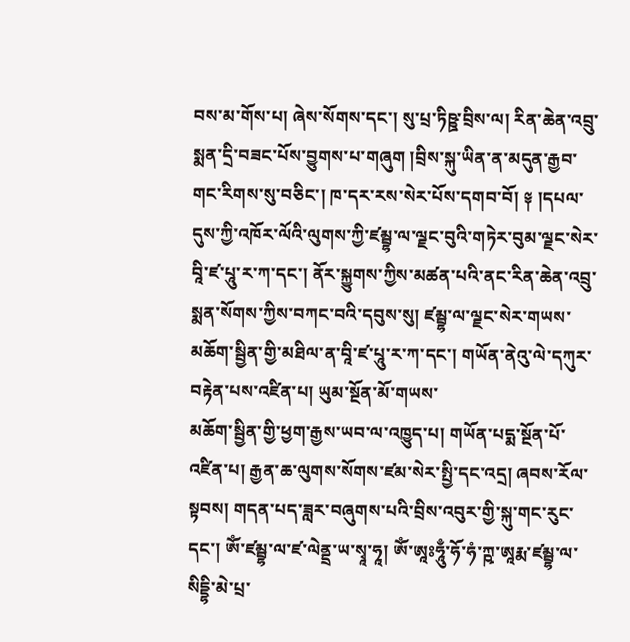བས་མ་གོས་པ། ཞེས་སོགས་དང་། སུ་པྲ་ཏིཥྛ་བྲིས་ལ། རིན་ཆེན་འབྲུ་སྨན་དྲི་བཟང་པོས་བྱུགས་པ་གཞུག །བྲིས་སྐུ་ཡིན་ན་མདུན་རྒྱབ་གང་རིགས་སུ་བཅིང་། ཁ་དར་རས་སེར་པོས་དགབ་བོ། ༈ །དཔལ་དུས་ཀྱི་འཁོར་ལོའི་ལུགས་ཀྱི་ཛམྦྷ་ལ་ལྗང་བུའི་གཏེར་བུམ་ལྗང་སེར་བཱི་ཛ་པཱུ་ར་ཀ་དང་། ནོར་སྐྱུགས་ཀྱིས་མཚན་པའི་ནང་རིན་ཆེན་འབྲུ་སྨན་སོགས་ཀྱིས་བཀང་བའི་དབུས་སུ། ཛམྦྷ་ལ་ལྗང་སེར་གཡས་མཆོག་སྦྱིན་གྱི་མཐིལ་ན་བཱི་ཛ་པཱུ་ར་ཀ་དང་། གཡོན་ནེའུ་ལེ་དཀུར་བརྟེན་པས་འཛིན་པ། ཡུམ་སྔོན་མོ་གཡས་
མཆོག་སྦྱིན་གྱི་ཕྱག་རྒྱས་ཡབ་ལ་འཁྱུད་པ། གཡོན་པདྨ་སྔོན་པོ་འཛིན་པ། རྒྱན་ཆ་ལུགས་སོགས་ཛམ་སེར་སྤྱི་དང་འདྲ། ཞབས་རོལ་སྟབས། གདན་པད་ཟླར་བཞུགས་པའི་བྲིས་འབུར་གྱི་སྐུ་གང་རུང་དང་། ཨོཾ་ཛམྦྷ་ལ་ཛ་ལེནྡྲ་ཡ་སྭཱ་ཧཱ། ཨོཾ་ཨཱཿཧཱུྃ་ཧོ་ཧཾ་ཀྵ་ཨཱརྨ་ཛམྦྷ་ལ་སིདྡྷི་མེ་པྲ་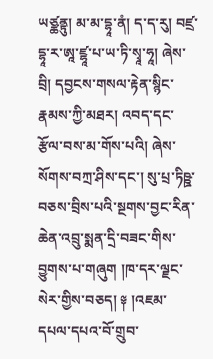ཡཙྪནྟུ། མ་མ་དྷཱ་ནཾ། ད་ད་རུ། བཛྲ་དྷཱ་ར་ཨཱ་ཛྷཱ་པ་ཡ་ཏི་སྭཱ་ཧཱ། ཞེས་བྲི། དབྱངས་གསལ་རྟེན་སྙིང་རྣམས་ཀྱི་མཐར། འབད་དང་རྩོལ་བས་མ་གོས་པའི། ཞེས་སོགས་བཀྲ་ཤིས་དང་། སུ་པྲ་ཏིཥྛ་བཅས་བྲིས་པའི་སྔགས་བྱང་རིན་ཆེན་འབྲུ་སྨན་དྲི་བཟང་གིས་བྱུགས་པ་གཞུག །ཁ་དར་ལྗང་སེར་གྱིས་བཅད། ༈ །འཇམ་དཔལ་དཔའ་བོ་གྲུབ་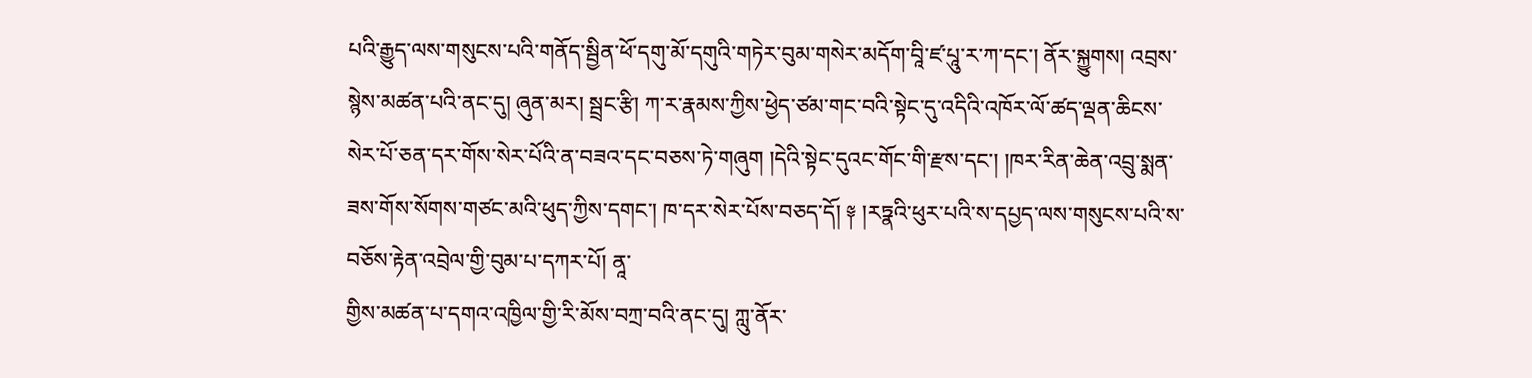པའི་རྒྱུད་ལས་གསུངས་པའི་གནོད་སྦྱིན་ཕོ་དགུ་མོ་དགུའི་གཏེར་བུམ་གསེར་མདོག་བཱི་ཛ་པཱུ་ར་ཀ་དང་། ནོར་སྐྱུགས། འབྲས་སྙེས་མཚན་པའི་ནང་དུ། ཞུན་མར། སྦྲང་རྩི། ཀ་ར་རྣམས་ཀྱིས་ཕྱེད་ཙམ་གང་བའི་སྟེང་དུ་འདིའི་འཁོར་ལོ་ཚད་ལྡན་ཆིངས་སེར་པོ་ཅན་དར་གོས་སེར་པོའི་ན་བཟའ་དང་བཅས་ཏེ་གཞུག །དེའི་སྟེང་དུའང་གོང་གི་རྫས་དང་། །ཁར་རིན་ཆེན་འབྲུ་སྨན་ཟས་གོས་སོགས་གཙང་མའི་ཕུད་ཀྱིས་དགང་། ཁ་དར་སེར་པོས་བཅད་དོ། ༈ །རཏྣའི་ཕུར་པའི་ས་དཔྱད་ལས་གསུངས་པའི་ས་བཅོས་རྟེན་འབྲེལ་གྱི་བུམ་པ་དཀར་པོ། ནཱ་
གྱིས་མཚན་པ་དགའ་འཁྱིལ་གྱི་རི་མོས་བཀྲ་བའི་ནང་དུ། ཀླུ་ནོར་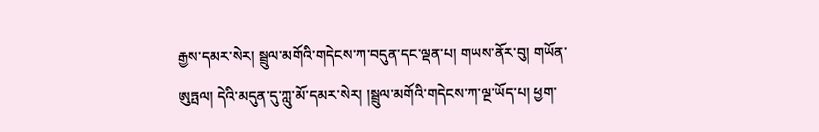རྒྱས་དམར་སེར། སྦྲུལ་མགོའི་གདེངས་ཀ་བདུན་དང་ལྡན་པ། གཡས་ནོར་བུ། གཡོན་ཨུཏྤལ། དེའི་མདུན་དུ་ཀླུ་མོ་དམར་སེར། །སྦྲུལ་མགོའི་གདེངས་ཀ་ལྔ་ཡོད་པ། ཕྱག་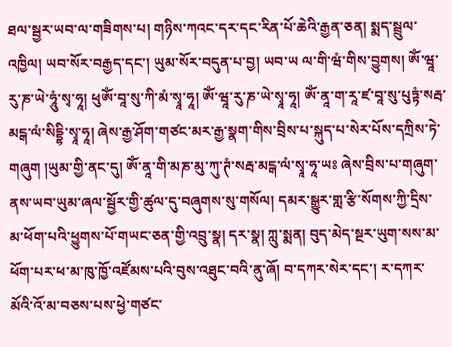ཐལ་སྦྱར་ཡབ་ལ་གཟིགས་པ། གཉིས་ཀའང་དར་དང་རིན་པོ་ཆེའི་རྒྱན་ཅན། སྨད་སྦྲུལ་འཁྱིལ། ཡབ་སོར་བརྒྱད་དང་། ཡུམ་སོར་བདུན་པ་བྱ། ཡབ་ཡ ལ་གི་ཝཾ་གིས་བྱུགས། ཨོཾ་ཝཱ་རུ་ཎ་ཡེ་ཧཱུཾ་སྭ་ཧཱ། ཕུཨོཾ་བཱ་སུ་ཀི་མཾ་སྭཱ་ཧཱ། ཨོཾ་ཝཱ་རུ་ཎ་ཡེ་སྭཱ་ཧཱ། ཨོཾ་ནཱ་ག་རཱ་ཛ་བཱ་སུ་པུཏྟཾ་སརྦ་མངྒ་ལཾ་སིདྡྷི་སྭཱ་ཧཱ། ཞེས་རྒྱ་ཤོག་གཙང་མར་རྒྱ་སྣག་གིས་བྲིས་པ་སྐུད་པ་སེར་པོས་དཀྲིས་ཏེ་གཞུག །ཡུམ་གྱི་ནང་དུ། ཨོཾ་ནཱ་གི་མཎ་མུ་ཀུ་ཊཾ་སརྦ་མངྒ་ལཾ་སྭཱ་ཧཱ་ཡཿ ཞེས་བྲིས་པ་གཞུག་ནས་ཡབ་ཡུམ་ཞལ་སྦྱོར་གྱི་ཚུལ་དུ་བཞུགས་སུ་གསོལ། དམར་སྒྱུར་གླ་རྩི་སོགས་ཀྱི་དྲིས་མ་ཕོག་པའི་ཕྱུགས་པོ་གཡང་ཅན་གྱི་འབྲུ་སྣ། དར་སྣ། ཀླུ་སྨན། བུད་མེད་སྔར་ཡུག་སས་མ་ཕོག་པར་ཕ་མ་ཁུ་ཁྱོ་འཛོམས་པའི་བུས་འཐུང་བའི་ནུ་ཞོ། བ་དཀར་སེར་དང་། ར་དཀར་མོའི་འོ་མ་བཅས་པས་ཕྱེ་གཙང་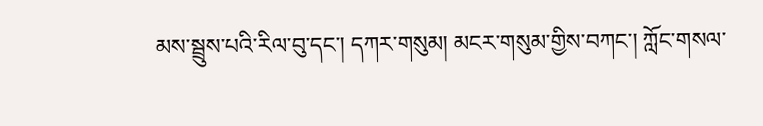མས་སྦྲུས་པའི་རིལ་བུ་དང་། དཀར་གསུམ། མངར་གསུམ་གྱིས་བཀང་། ཀློང་གསལ་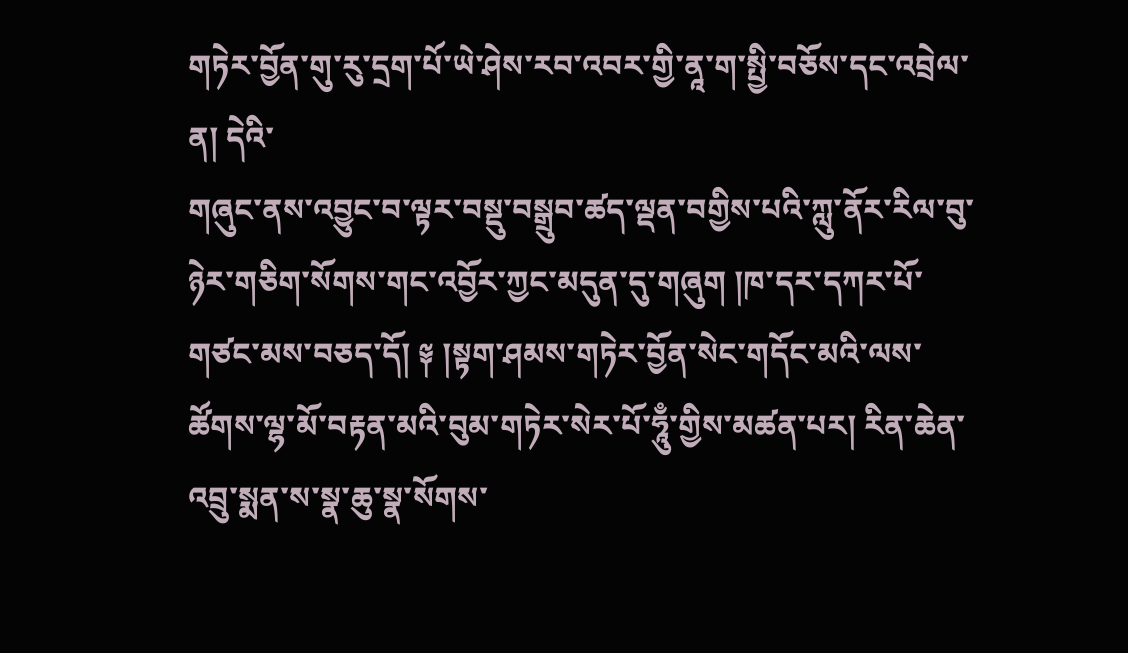གཏེར་བྱོན་གུ་རུ་དྲག་པོ་ཡེ་ཤེས་རབ་འབར་གྱི་ནཱ་ག་སྤྱི་བཅོས་དང་འབྲེལ་ན། དེའི་
གཞུང་ནས་འབྱུང་བ་ལྟར་བསྡུ་བསྒྲུབ་ཚད་ལྡན་བགྱིས་པའི་ཀླུ་ནོར་རིལ་བུ་ཉེར་གཅིག་སོགས་གང་འབྱོར་ཀྱང་མདུན་དུ་གཞུག །ཁ་དར་དཀར་པོ་གཙང་མས་བཅད་དོ། ༈ །སྟག་ཤམས་གཏེར་བྱོན་སེང་གདོང་མའི་ལས་ཚོགས་ལྷ་མོ་བརྟན་མའི་བུམ་གཏེར་སེར་པོ་ཧཱུྃ་གྱིས་མཚན་པར། རིན་ཆེན་འབྲུ་སྨན་ས་སྣ་ཆུ་སྣ་སོགས་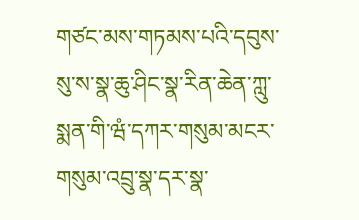གཙང་མས་གཏམས་པའི་དབུས་སུ་ས་སྣ་ཆུ་ཤིང་སྣ་རིན་ཆེན་ཀླུ་སྨན་གི་ཝཾ་དཀར་གསུམ་མངར་གསུམ་འབྲུ་སྣ་དར་སྣ་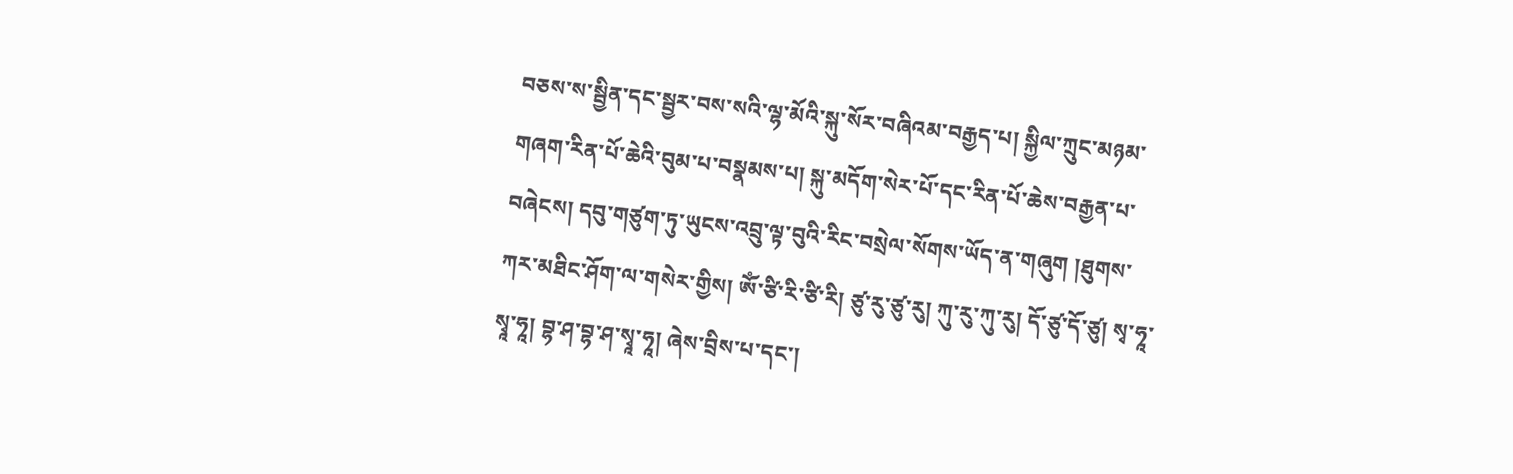བཅས་ས་སྦྱིན་དང་སྦྱར་བས་སའི་ལྷ་མོའི་སྐུ་སོར་བཞིའམ་བརྒྱད་པ། སྐྱིལ་ཀྲུང་མཉམ་གཞག་རིན་པོ་ཆེའི་བུམ་པ་བསྣམས་པ། སྐུ་མདོག་སེར་པོ་དང་རིན་པོ་ཆེས་བརྒྱན་པ་བཞེངས། དབུ་གཙུག་ཏུ་ཡུངས་འབྲུ་ལྟ་བུའི་རིང་བསྲེལ་སོགས་ཡོད་ན་གཞུག །ཐུགས་ཀར་མཐིང་ཤོག་ལ་གསེར་གྱིས། ཨོཾ་ཙི་རི་ཙི་རི། ཙུ་རུ་ཙུ་རུ། ཀུ་རུ་ཀུ་རུ། དོ་ཙུ་དོ་ཙུ། སྭ་ཧཱ་སྭཱ་ཧཱ། བྷ་ཤ་བྷ་ཤ་སྭཱ་ཧཱ། ཞེས་བྲིས་པ་དང་།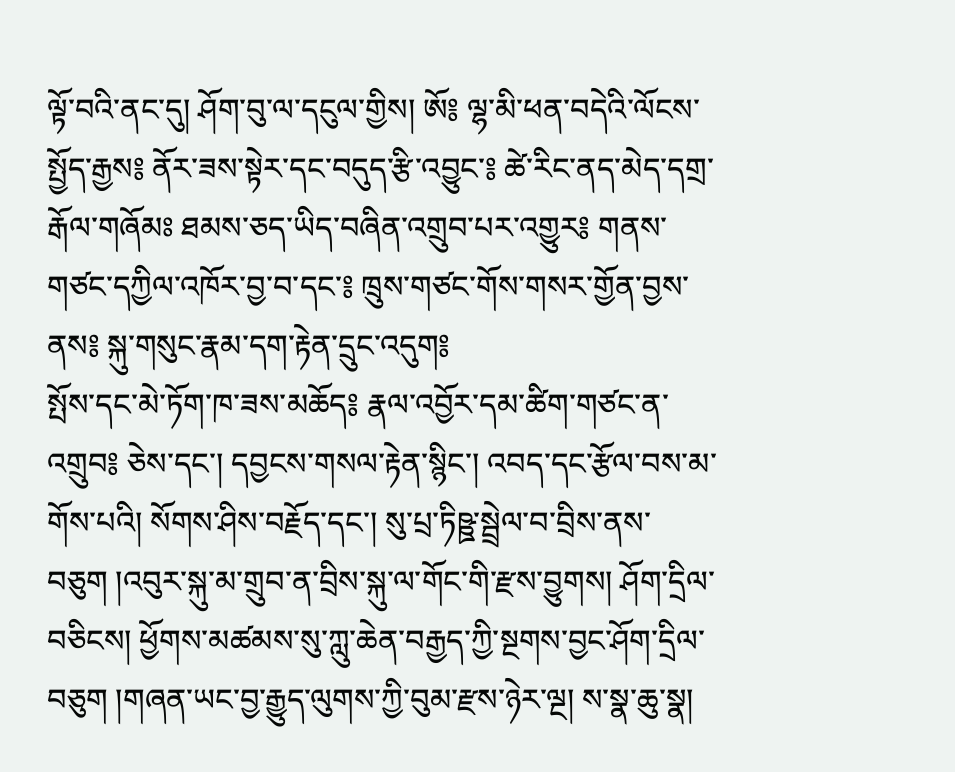ལྟོ་བའི་ནང་དུ། ཤོག་བུ་ལ་དངུལ་གྱིས། ཨོ༔ ལྷ་མི་ཕན་བདེའི་ལོངས་སྤྱོད་རྒྱས༔ ནོར་ཟས་སྟེར་དང་བདུད་རྩི་འབྱུང་༔ ཚེ་རིང་ནད་མེད་དགྲ་རྒོལ་གཞོམཿ ཐམས་ཅད་ཡིད་བཞིན་འགྲུབ་པར་འགྱུར༔ གནས་གཙང་དཀྱིལ་འཁོར་བྱ་བ་དང་༔ ཁྲུས་གཙང་གོས་གསར་གྱོན་བྱས་ནས༔ སྐུ་གསུང་རྣམ་དག་རྟེན་དྲུང་འདུག༔
སྤོས་དང་མེ་ཏོག་ཁ་ཟས་མཆོད༔ རྣལ་འབྱོར་དམ་ཚིག་གཙང་ན་འགྲུབ༔ ཅེས་དང་། དབྱངས་གསལ་རྟེན་སྙིང་། འབད་དང་རྩོལ་བས་མ་གོས་པའི། སོགས་ཤིས་བརྗོད་དང་། སུ་པྲ་ཏིཥྛ་སྦྲེལ་བ་བྲིས་ནས་བཅུག །འབུར་སྐུ་མ་གྲུབ་ན་བྲིས་སྐུ་ལ་གོང་གི་རྫས་བྱུགས། ཤོག་དྲིལ་བཅིངས། ཕྱོགས་མཚམས་སུ་ཀླུ་ཆེན་བརྒྱད་ཀྱི་སྔགས་བྱང་ཤོག་དྲིལ་བཅུག །གཞན་ཡང་བྱ་རྒྱུད་ལུགས་ཀྱི་བུམ་རྫས་ཉེར་ལྔ། ས་སྣ་ཆུ་སྣ།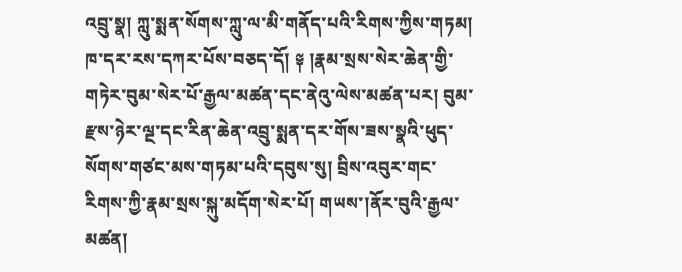འབྲུ་སྣ། ཀླུ་སྨན་སོགས་ཀླུ་ལ་མི་གནོད་པའི་རིགས་ཀྱིས་གཏམ། ཁ་དར་རས་དཀར་པོས་བཅད་དོ། ༈ །རྣམ་སྲས་སེར་ཆེན་གྱི་གཏེར་བུམ་སེར་པོ་རྒྱལ་མཚན་དང་ནེའུ་ལེས་མཚན་པར། བུམ་རྫས་ཉེར་ལྔ་དང་རིན་ཆེན་འབྲུ་སྨན་དར་གོས་ཟས་སྣའི་ཕུད་སོགས་གཙང་མས་གཏམ་པའི་དབུས་སུ། བྲིས་འབུར་གང་རིགས་ཀྱི་རྣམ་སྲས་སྐུ་མདོག་སེར་པོ། གཡས་།ནོར་བུའི་རྒྱལ་མཚན།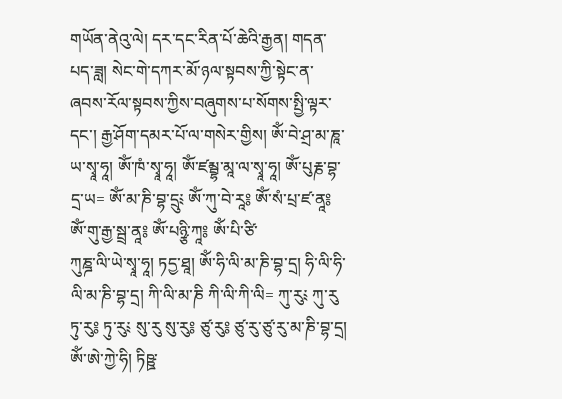གཡོན་ནེའུ་ལེ། དར་དང་རིན་པོ་ཆེའི་རྒྱན། གདན་པད་ཟླ། སེང་གེ་དཀར་མོ་ཉལ་སྟབས་ཀྱི་སྟེང་ན་ཞབས་རོལ་སྟབས་ཀྱིས་བཞུགས་པ་སོགས་སྤྱི་ལྟར་དང་། རྒྱ་ཤོག་དམར་པོ་ལ་གསེར་གྱིས། ཨོཾ་བེ་ཤྲ་མ་ཎཱ་ཡ་སྭཱ་ཧཱ། ཨོཾ་ཁཾ་སྭཱ་ཧཱ། ཨོཾ་ཛམྦྷ་མཱ་ལ་སྭཱ་ཧཱ། ཨོཾ་པུརྞ་བྷ་དྲ་ཡ= ཨོཾ་མ་ཎི་བྷ་དྲུ༴ ཨོཾ་ཀུ་བེ་རཱ༔ ཨོཾ་སཾ་པྲ་ཛ་ནཱ༔ ཨོཾ་གུ་རྒྱ་སྦྲ་ནཱ༔ ཨོཾ་པཉྩི་ཀཱ༔ ཨོཾ་པི་ཙི་
ཀུཎྜ་ལི་ཡེ་སྭཱ་ཧཱ། ཏདྱ་ཐཱ། ཨོཾ་ཧི་ལི་མ་ཎི་བྷ་དྲ། ཧི་ལི་ཧི་ལི་མ་ཎི་བྷ་དྲ། ཀི་ལི་མ་ཎི ཀི་ལི་ཀི་ལི= ཀུ་རུ༴ ཀུ་རུ ཏུ་རུ༔ ཏུ་རུ༴ སུ་རུ སུ་རུ༔ ཙུ་རུ༔ ཙུ་རུ་ཙུ་རུ་མ་ཎི་བྷ་དྲ། ཨོཾ་ཨེ་ཀྱེ་ཧི། ཏིཥྛ་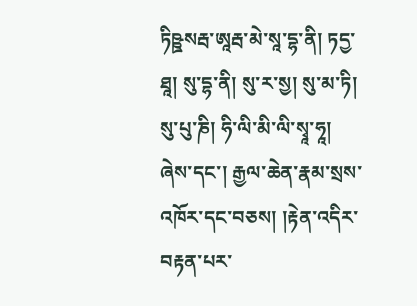ཏིཥྛསརྦ་ཨཱརྦ་མེ་སཱ་དྷ་ནི། ཏདྱ་ཐཱ། སུ་དྷ་ནི། སུ་ར་སྱ། སུ་མ་ཏི། སུ་པུ་ཎི། ཧི་ལི་མི་ལི་སྭཱ་ཧཱ། ཞེས་དང་། རྒྱལ་ཆེན་རྣམ་སྲས་འཁོར་དང་བཅས། །རྟེན་འདིར་བརྟན་པར་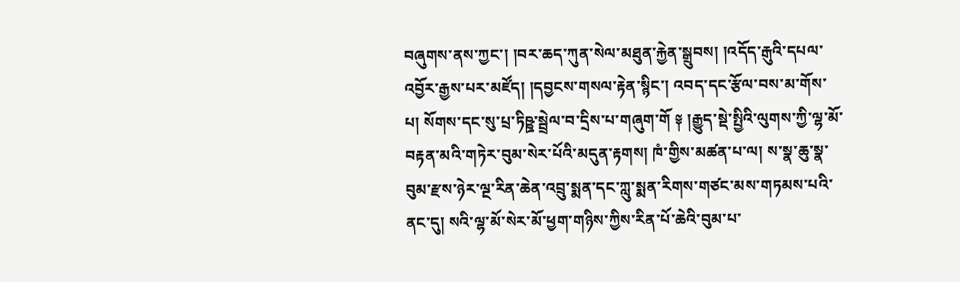བཞུགས་ནས་ཀྱང་། །བར་ཆད་ཀུན་སེལ་མཐུན་རྐྱེན་སྒྲུབས། །འདོད་རྒུའི་དཔལ་འབྱོར་རྒྱས་པར་མཛོད། །དབྱངས་གསལ་རྟེན་སྙིང་། འབད་དང་རྩོལ་བས་མ་གོས་པ། སོགས་དང་སུ་པྲ་ཏིཥྛ་སྦྲེལ་བ་དྲིས་པ་གཞུག་གོ ༈ །རྒྱུད་སྡེ་སྤྱིའི་ལུགས་ཀྱི་ལྷ་མོ་བརྟན་མའི་གཏེར་བུམ་སེར་པོའི་མདུན་རྟགས། ཁཾ་གྱིས་མཚན་པ་ལ། ས་སྣ་ཆུ་སྣ་བུམ་རྫས་ཉེར་ལྔ་རིན་ཆེན་འབྲུ་སྨན་དང་ཀླུ་སྨན་རིགས་གཙང་མས་གཏམས་པའི་ནང་དུ། སའི་ལྷ་མོ་སེར་མོ་ཕྱག་གཉིས་ཀྱིས་རིན་པོ་ཆེའི་བུམ་པ་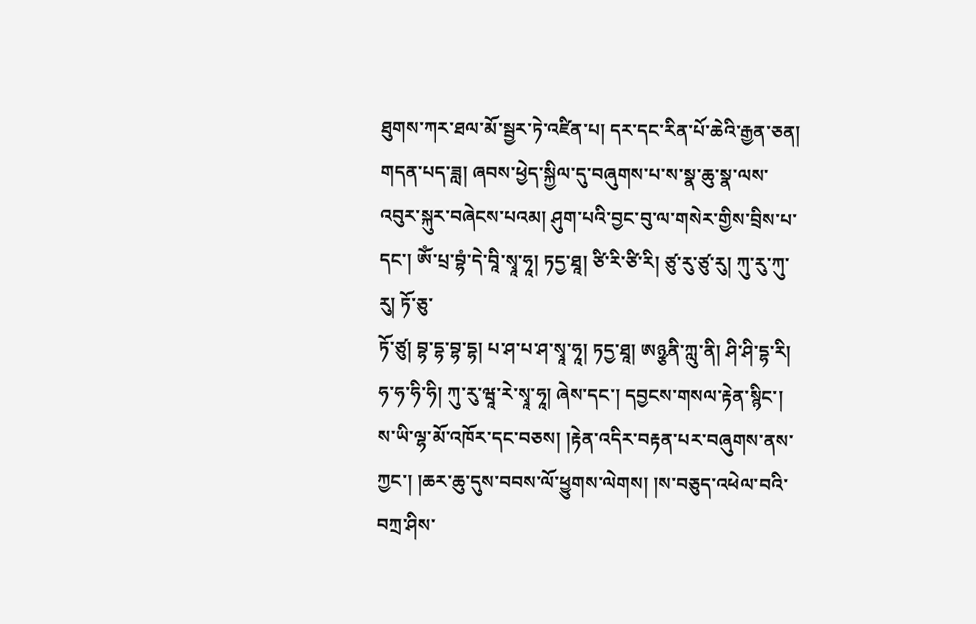ཐུགས་ཀར་ཐལ་མོ་སྦྱར་ཏེ་འཛིན་པ། དར་དང་རིན་པོ་ཆེའི་རྒྱན་ཅན། གདན་པད་ཟླ། ཞབས་ཕྱེད་སྐྱིལ་དུ་བཞུགས་པ་ས་སྣ་ཆུ་སྣ་ལས་འབུར་སྐུར་བཞེངས་པའམ། ཤུག་པའི་བྱང་བུ་ལ་གསེར་གྱིས་བྲིས་པ་དང་། ༀ་པྲ་བྷཾ་དེ་བཱི་སྭཱ་ཧཱ། ཏདྱ་ཐཱ། ཙི་རི་ཙི་རི། ཙུ་རུ་ཙུ་རུ། ཀུ་རུ་ཀུ་རུ། ཏོ་ཅུ་
ཏོ་ཙུ། བྷ་དྷ་བྷ་དྷ། པ་ཤ་པ་ཤ་སྭཱ་ཧཱ། ཏདྱ་ཐཱ། ཨཉྩནི་ཀླུ་ནི། ཤི་ཤི་དྷ་རི། ཧ་ཧ་ཧི་ཧི། ཀུ་རུ་ཝཱ་རེ་སྭཱ་ཧཱ། ཞེས་དང་། དབྱངས་གསལ་རྟེན་སྙིང་། ས་ཡི་ལྷ་མོ་འཁོར་དང་བཅས། །རྟེན་འདིར་བརྟན་པར་བཞུགས་ནས་ཀྱང་། །ཆར་ཆུ་དུས་བབས་ལོ་ཕྱུགས་ལེགས། །ས་བཅུད་འཕེལ་བའི་བཀྲ་ཤིས་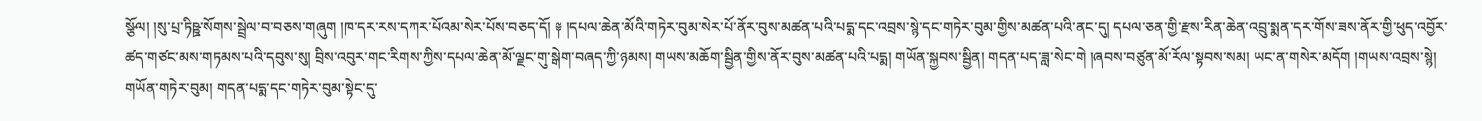སྩོལ། །སུ་པྲ་ཏིཥྛ་སོགས་སྦྲེལ་བ་བཅས་གཞུག །ཁ་དར་རས་དཀར་པོའམ་སེར་པོས་བཅད་དོ། ༈ །དཔལ་ཆེན་མོའི་གཏེར་བུམ་སེར་པོ་ནོར་བུས་མཚན་པའི་པདྨ་དང་འབྲས་སྙེ་དང་གཏེར་བུམ་གྱིས་མཚན་པའི་ནང་དུ། དཔལ་ཅན་གྱི་རྫས་རིན་ཆེན་འབྲུ་སྨན་དར་གོས་ཟས་ནོར་གྱི་ཕུད་འབྱོར་ཚད་གཙང་མས་གཏམས་པའི་དབུས་སུ། བྲིས་འབུར་གང་རིགས་ཀྱིས་དཔལ་ཆེན་མོ་ལྗང་གུ་སྒེག་བཞད་ཀྱི་ཉམས། གཡས་མཆོག་སྦྱིན་གྱིས་ནོར་བུས་མཚན་པའི་པདྨ། གཡོན་སྐྱབས་སྦྱིན། གདན་པད་ཟླ་སེང་གེ །ཞབས་བཙུན་མོ་རོལ་སྟབས་སམ། ཡང་ན་གསེར་མདོག །གཡས་འབྲས་སྙེ། གཡོན་གཏེར་བུམ། གདན་པདྨ་དང་གཏེར་བུམ་སྟེང་དུ་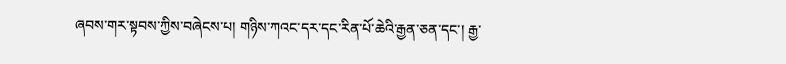ཞབས་གར་སྟབས་ཀྱིས་བཞེངས་པ། གཉིས་ཀའང་དར་དང་རིན་པོ་ཆེའི་རྒྱན་ཅན་དང་། རྒྱ་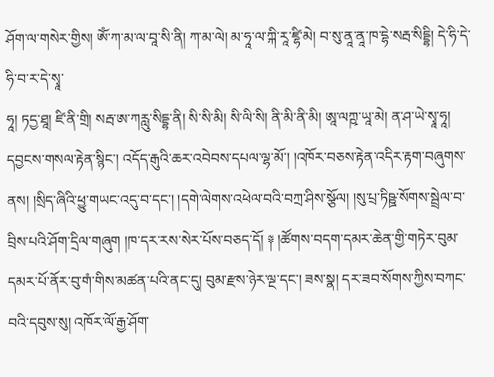ཤོག་ལ་གསེར་གྱིས། ཨོཾ་ཀ་མ་ལ་བཱ་སི་ནི། ཀ་མ་ལེ། མ་ཧཱ་ལ་ཀྐི་རཱ་ཛྷི་མེ། བ་སུ་ནཱ་ནཱ་ཁ་དྷེ་སརྦ་སིདྡྷི། དེ་ཧི་དེ་ཧི་བ་ར་དེ་སྭཱ་
ཧཱ། ཏདྱ་ཐཱ། ཛི་ནི་གྲི། སརྦ་ཨ་ཀརླུ་སིདྡྷ་ནི། སི་སི་མི། སི་ལི་སི། ནི་མི་ནི་མི། ཨཱ་ལཀྵ་ཡཱ་མེ། ན་ཤ་ཡེ་སྭཱ་ཧཱ། དབྱངས་གསལ་རྟེན་སྙིང་། འདོད་རྒུའི་ཆར་འབེབས་དཔལ་ལྷ་མོ་། །འཁོར་བཅས་རྟེན་འདིར་རྟག་བཞུགས་ནས། །སྲིད་ཞིའི་ཕྱུ་གཡང་འདུ་བ་དང་། །དགེ་ལེགས་འཕེལ་བའི་བཀྲ་ཤིས་སྩོལ། །སུ་པྲ་ཏིཥྛ་སོགས་སྦྲེལ་བ་བྲིས་པའི་ཤོག་དྲིལ་གཞུག །ཁ་དར་རས་སེར་པོས་བཅད་དོ། ༈ །ཚོགས་བདག་དམར་ཆེན་གྱི་གཏེར་བུམ་དམར་པོ་ནོར་བུ་གཾ་གིས་མཚན་པའི་ནང་དུ། བུམ་རྫས་ཉེར་ལྔ་དང་། ཟས་སྣ། དར་ཟབ་སོགས་ཀྱིས་བཀང་བའི་དབུས་སུ། འཁོར་ལོ་རྒྱ་ཤོག་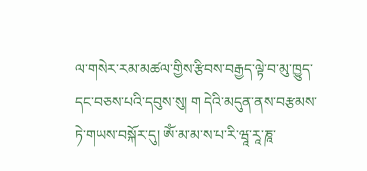ལ་གསེར་རམ་མཚལ་གྱིས་རྩིབས་བརྒྱད་ལྟེ་བ་མུ་ཁྱུད་དང་བཅས་པའི་དབུས་སུ། ག དེའི་མདུན་ནས་བརྩམས་ཏེ་གཡས་བསྐོར་དུ། ཨོཾ་མ་མ་ས་པ་རི་ཝཱ་རཱ་ཎཱ་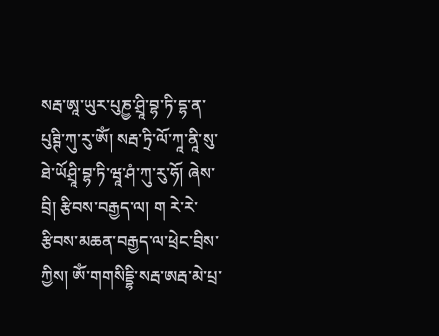སརྦ་ཨཱ་ཡུར་པུཎྱ་ཤྲཱི་བྷ་ཏི་དྷ་ན་པུཊྚི་ཀུ་རུ་ཨོཾ། སརྦ་ཏྲི་ལོ་ཀཱ་ནཱི་སུ་ཐེ་ཡོཤྲཱི་བྷ་ཏི་ཝཱ་ཤཾ་ཀུ་རུ་ཧོ། ཞེས་བྲི། རྩིབས་བརྒྱད་ལ། ག རེ་རེ་རྩིབས་མཆན་བརྒྱད་ལ་ཕྲེང་བྲིས་ཀྱིས། ཨོཾ་གགསིདྡྷི་སརྦ་ཨརྦ་མེ་པྲ་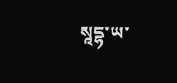སཱདྷ་ཡ་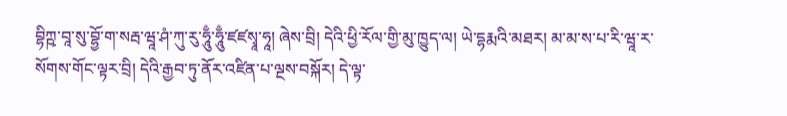བྷིཀྵ་བཱ་སུ་བྷྱོ་ག་སརྦ་ཝཱ་ཤཾ་ཀུ་རུ་ཧཱུྃ་ཧཱུྃ་ཛཛསྭཱ་ཧཱ། ཞེས་བྲི། དེའི་ཕྱི་རོལ་གྱི་མུ་ཁྱུད་ལ། ཡེ་དྷརྨའི་མཐར། མ་མ་ས་པ་རི་ཝཱ་ར་སོགས་གོང་ལྟར་བྲི། དེའི་རྒྱབ་ཏུ་ནོར་འཛིན་པ་ལྔས་བསྐོར། དེ་ལྟ་